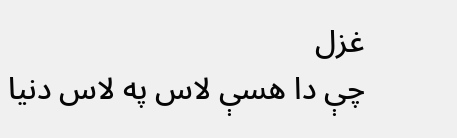غزل
چې دا هسې لاس په لاس دنيا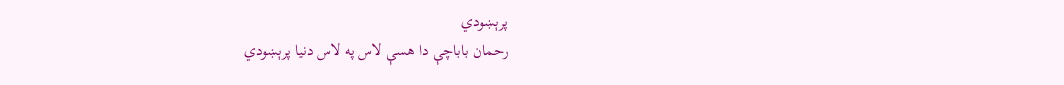پرېښودي
رحمان باباچې دا هسې لاس په لاس دنيا پرېښودي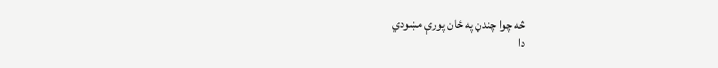څه چوا چندڼ په ځان پورې مښودي
دا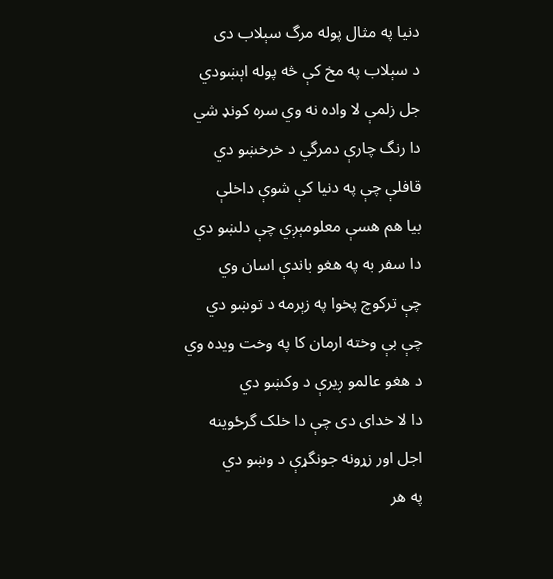دنيا په مثال پوله مرگ سېلاب دی
د سېلاب په مخ کې څه پوله اېښودي
جل زلمې لا واده نه وي سره کونډ شي
دا رنگ چارې دمرگي د خرخښو دي
قافلې چې په دنيا کې شوې داخلې
بيا هم هسې معلومېږي چې دلښو دي
دا سفر به په هغو باندې اسان وي
چې ترکوچ پخوا په زېرمه د توښو دي
چې بې وخته ارمان کا په وخت ويده وي
د هغو عالمو ږيرې د وکښو دي
دا لا خدای دی چې دا خلک گرځوينه
اجل اور زړونه جونگړې د وښو دي
په هر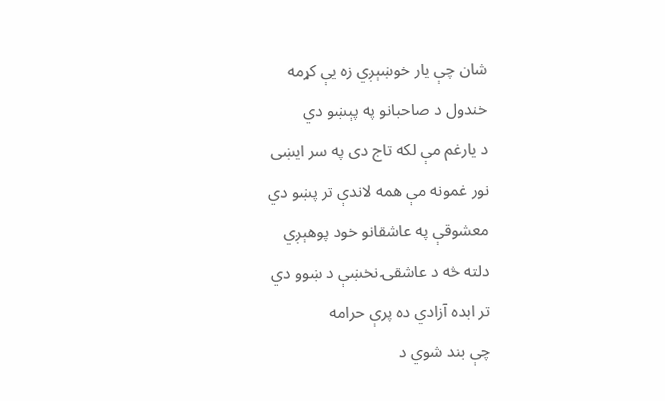شان چې يار خوښېږي زه يې کړمه
خندول د صاحبانو په پېښو دي
د يارغم مې لکه تاج دی په سر ايښی
نور غمونه مې همه لاندې تر پښو دي
معشوقې په عاشقانو خود پوهېږي
دلته څه د عاشقۍ نخښې د ښوو دي
تر ابده آزادي ده پرې حرامه
چې بند شوي د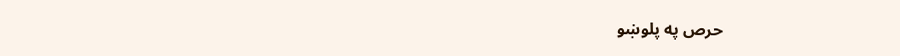حرص په پلوښو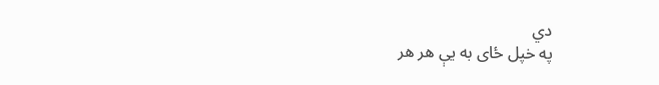دي
په خپل ځای به يې هر هر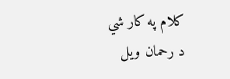کلام په کار شي
د رحمان ويل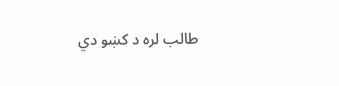طالب لره د کښو دي